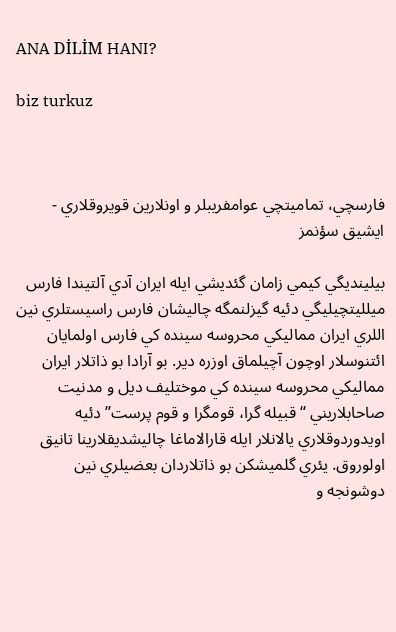ANA DİLİM HANI?

biz turkuz



فارسچي، تماميتچي عوامفريبلر و اونلارين قويروقلاري - ايشيق سؤنمز

بيلينديگي كيمي زامان گئديشي ايله ايران آدي آلتيندا فارس ميلليتچيليگي دئيه گيزلنمگه چاليشان فارس راسيستلري نين اللري ايران مماليكي محروسه سينده كي فارس اولمايان ائتنوسلار اوچون آچيلماق اوزره دير. بو آرادا بو ذاتلار ايران مماليكي محروسه سينده كي موختليف ديل و مدنيت صاحابلاريني “قبيله گرا، قومگرا و قوم پرست” دئيه اويدوردوقلاري يالانلار ايله قارالاماغا چاليشديقلارينا تانيق اولوروق. يئري گلميشكن بو ذاتلاردان بعضيلري نين دوشونجه و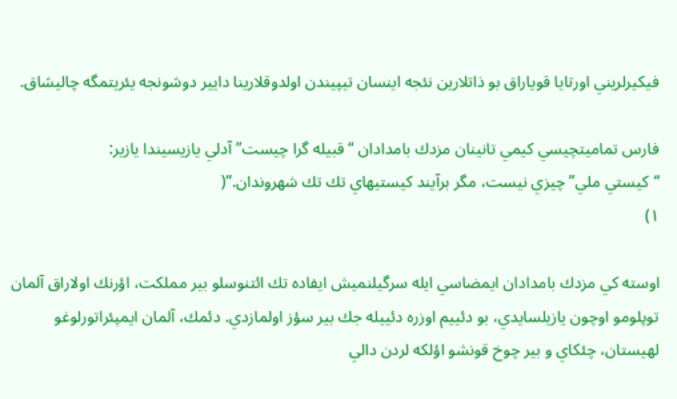فيكيرلريني اورتايا قوياراق بو ذاتلارين نئجه اينسان تيپيندن اولدوقلارينا دايير دوشونجه يئريتمگه چاليشاق.

فارس تماميتچيسي كيمي تانينان مزدك بامدادان “قبيله گرا چيست” آدلي يازيسيندا يازير:
“كيستي ملي” چيزي نيست، مگر برآيند كيستيهاي تك تك شهروندان.”(
۱)

اوسته كي مزدك بامدادان ايمضاسي ايله سرگيلنميش ايفاده تك ائتنوسلو بير مملكت، اؤرنك اولاراق آلمان توپلومو اوچون يازيلسايدي، بو دئييم اوزره دئييله جك بير سؤز اولمازدي. دئمك، آلمان ايمپئراتورلوغو لهيستان، چئكاي و بير چوخ قونشو اؤلكه لردن دالي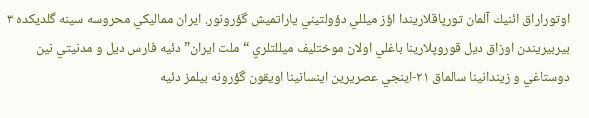اوتوراراق ائنيك آلمان تورپاقلاريندا اؤز ميللي دؤولتيني ياراتميش گؤرونور. ايران مماليكي محروسه سينه گلديكده ۳ بيربيريندن اوزاق ديل قوروپلارينا باغلي اولان موختليف ميللتلري “ملت ايران” دئيه فارس ديل و مدنيتي نين دوستاغي و زيندانينا سالماق ۲۱-اينجي عصريرين اينسانينا اويقون گؤرونه بيلمز دئيه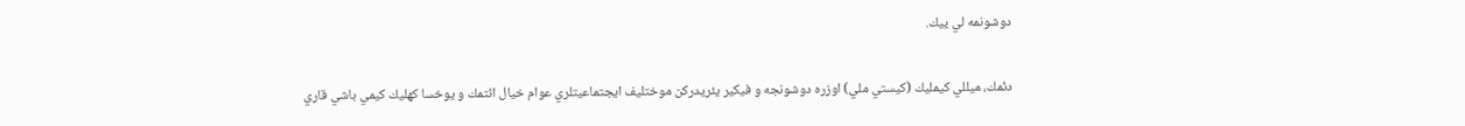دوشونمه لي ييك.

دئمك، ميللي كيمليك (كيستي ملي) اوزره دوشونجه و فيكير يئريدركن موختليف ايجتماعيتلري عوام خيال ائتمك و يوخسا كهليك كيمي باشي قاري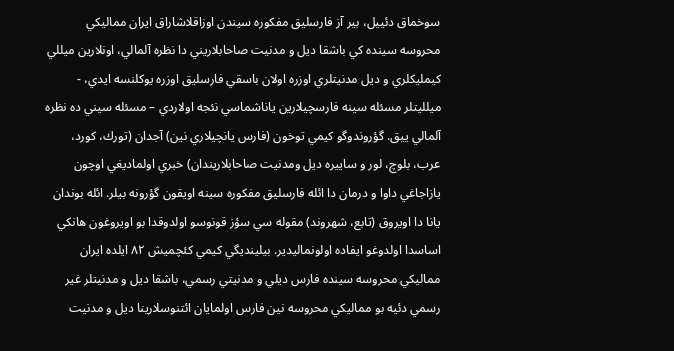سوخماق دئييل، بير آز فارسليق مفكوره سيندن اوزاقلاشاراق ايران مماليكي محروسه سينده كي باشقا ديل و مدنيت صاحابلاريني دا نظره آلمالي، اونلارين ميللي كيمليكلري و ديل مدنيتلري اوزره اولان باسقي فارسليق اوزره يوكلنسه ايدي، - ميلليتلر مسئله سينه فارسچيلارين ياناشماسي نئجه اولاردي – مسئله سيني ده نظره آلمالي ييق. گؤروندوگو كيمي توخون (فارس يانچيلاري نين) آجدان (تورك، كورد، عرب، بلوچ، لور و ساييره ديل ومدنيت صاحابلاريندان) خبري اولماديغي اوچون يازاجاغي داوا و درمان دا ائله فارسليق مفكوره سينه اويقون گؤرونه بيلر. ائله بوندان يانا دا اويروق (تابع، شهروند) مقوله سي سؤز قونوسو اولدوقدا بو اويروغون هانكي اساسدا اولدوغو ايفاده اولونماليدير. بيلينديگي كيمي كئچميش ۸۲ ايلده ايران مماليكي محروسه سينده فارس ديلي و مدنيتي رسمي، باشقا ديل و مدنيتلر غير رسمي دئيه بو مماليكي محروسه نين فارس اولمايان ائتنوسلارينا ديل و مدنيت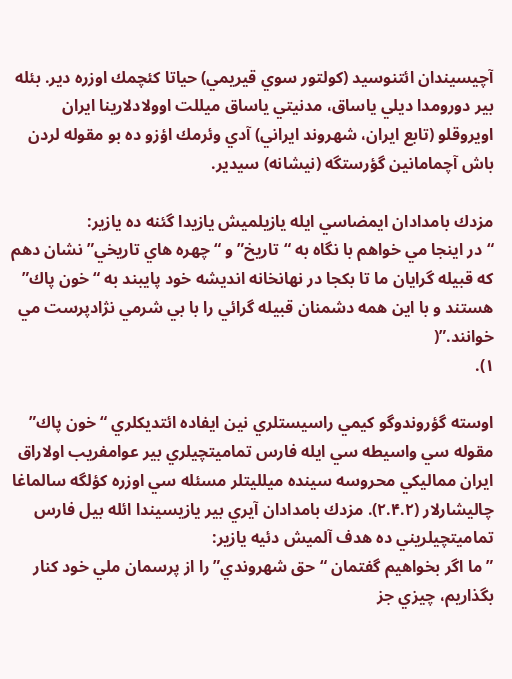آچيسيندان ائتنوسيد (كولتور سوي قيريمي) حياتا كئچمك اوزره دير. بئله بير دورومدا ديلي ياساق، مدنيتي ياساق ميللت اوولادلارينا ايران اويروقلو (تابع ايران، شهروند ايراني) آدي وئرمك اؤزو ده بو مقوله لردن باش آچمامانين گؤرستگه (نيشانه) سيدير.

مزدك بامدادان ايمضاسي ايله يازيلميش يازيدا گئنه ده يازير:
“در اينجا مي خواهم با نگاه به “تاريخ” و “چهره هاي تاريخي” نشان دهم كه قبيله گرايان ما تا بكجا در نهانخانه انديشه خود پايبند به “خون پاك” هستند و با اين همه دشمنان قبيله گرائي را با بي شرمي نژادپرست مي خوانند.”(
۱).

اوسته گؤروندوگو كيمي راسيستلري نين ايفاده ائتديكلري “خون پاك” مقوله سي واسيطه سي ايله فارس تماميتچيلري بير عوامفريب اولاراق ايران مماليكي محروسه سينده ميلليتلر مسئله سي اوزره كؤلگه سالماغا چاليشارلار (۲.۴.۲). مزدك بامدادان آيري بير يازيسيندا ائله بيل فارس تماميتچيلريني ده هدف آلميش دئيه يازير:
” ما اگر بخواهيم گفتمان “حق شهروندي” را از پرسمان ملي خود كنار بگذاريم، چيزي جز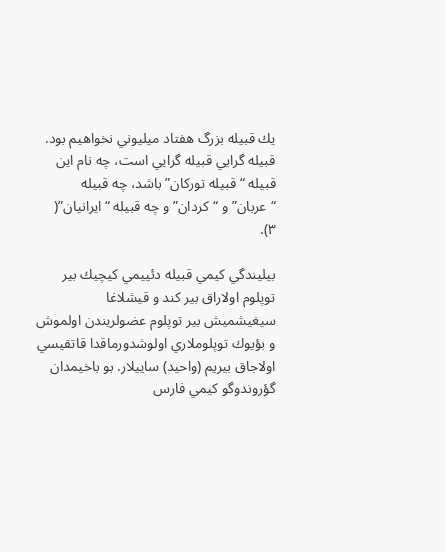يك قبيله بزرگ هفتاد ميليوني نخواهيم بود. قبيله گرايي قبيله گرايي است، چه نام اين قبيله “قبيله توركان” باشد، چه قبيله “عربان” و “كردان” و چه قبيله “ايرانيان”(
۳).

بيليندگي كيمي قبيله دئييمي كيچيك بير توپلوم اولاراق بير كند و قيشلاغا سيغيشميش بير توپلوم عضولريندن اولموش و بؤيوك توپلوملاري اولوشدورماقدا قاتقيسي اولاجاق بيريم (واحيد) ساييلار. بو باخيمدان گؤروندوگو كيمي فارس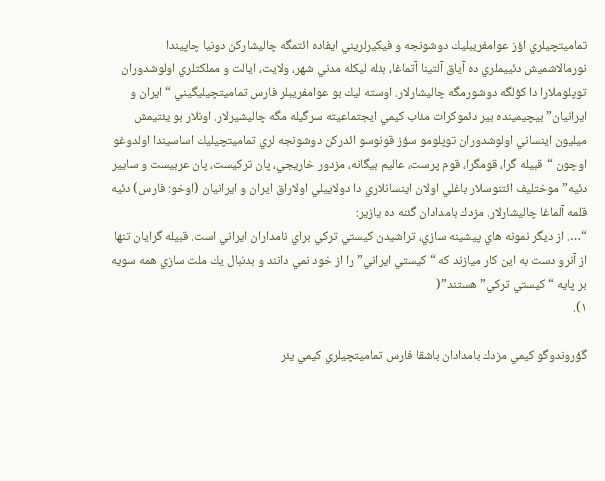تماميتچيلري اؤز عوامفريبليك دوشونجه و فيكيرلريني ايفاده ائتمگه چاليشاركن دونيا چاپيندا نورمالاشميش دئييملري ده آياق آلتينا آتماغا، بئله ليكله مدني شهر، ولايت، ايالت و مملكتلري اولوشدوران توپلوملارا دا كؤلگه دوشورمگه چاليشارلار. اوسته ليك بو عوامفريبلر فارس تماميتچيليگيني “ايران و ايرانيان” بيچيمينده بير دئموكرات مئاب كيمي ايجتماعيته سرگيله مگه چاليشيرلار. اونلار بو يئتيمش ميليون اينساني اولوشدوران توپلومو سؤز قونوسو ائدركن دوشونجه لري تماميتچيليك اساسيندا اولدوغو اوچون “قبيله گرا، قومگرا، قوم پرست، عاليم بيگانه، مزدور خاريجي، پان تركيست، پان عربيست و سايير دئيه” موختليف ائتنوسلار باغلي اولان اينسانلاري دا دولاييلي اولاراق ايران و ايرانيان (اوخو: فارس) دئيه قلمه آلماغا چاليشارلار. مزدك بامدادان گئنه ده يازير:
“…. از ديگر نمونه هاي پيشينه سازي، تراشيدن كيستي تركي براي نامداران ايراني است. قبيله گرايان تنها از آنرو دست به اين كار ميازند كه “كيستي ايراني” را از خود نمي دانند و بدنبال يك ملت سازي همه سويه بر پايه “كيستي تركي” هستند”(
۱).

گؤروندوگو كيمي مزدك بامدادان باشقا فارس تماميتچيلري كيمي يئر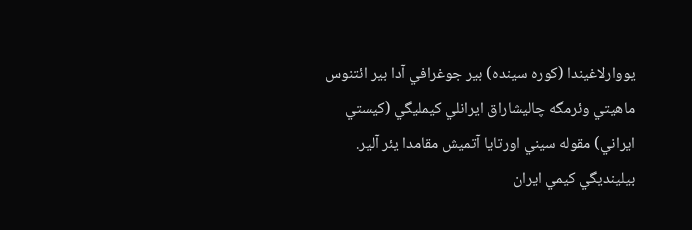يووارلاغيندا (كوره سينده) بير جوغرافي آدا بير ائتنوس ماهيتي وئرمگه چاليشاراق ايرانلي كيمليگي (كيستي ايراني) مقوله سيني اورتايا آتميش مقامدا يئر آلير. بيلينديگي كيمي ايران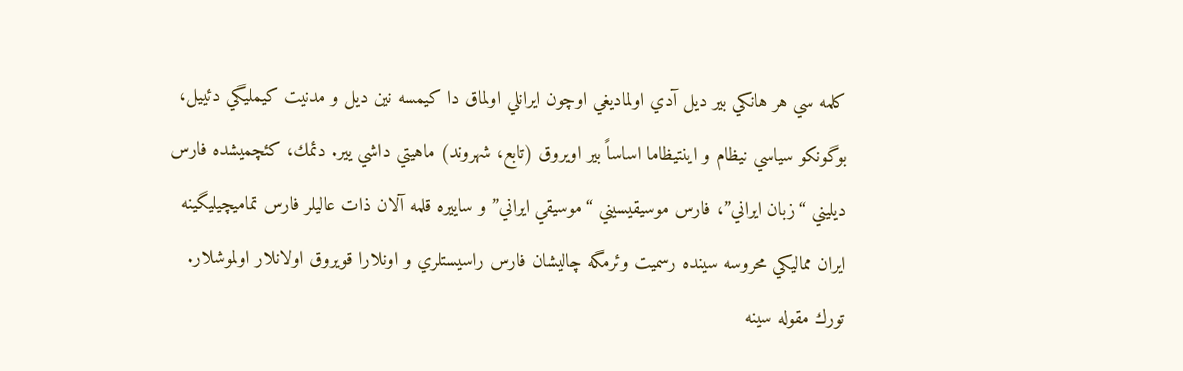كلمه سي هر هانكي بير ديل آدي اولماديغي اوچون ايرانلي اولماق دا كيمسه نين ديل و مدنيت كيمليگي دئييل، بوگونكو سياسي نيظام و اينتيظاما اساساً بير اويروق (تابع، شهروند) ماهيتي داشي يير. دئمك، كئچميشده فارس ديليني “زبان ايراني”، فارس موسيقيسيني “موسيقي ايراني” و ساييره قلمه آلان ذات عاليلر فارس تماميچيليگينه ايران مماليكي محروسه سينده رسميت وئرمگه چاليشان فارس راسيستلري و اونلارا قويروق اولانلار اولموشلار. تورك مقوله سينه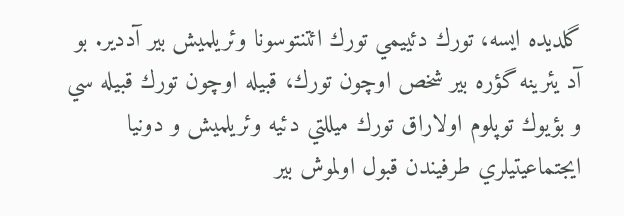گلديده ايسه، تورك دئييمي تورك ائتنتوسونا وئريلميش بير آددير. بو آد يئرينه گؤره بير شخص اوچون تورك، قبيله اوچون تورك قبيله سي و بؤيوك توپلوم اولاراق تورك ميللتي دئيه وئريلميش و دونيا ايجتماعيتيلري طرفيندن قبول اولموش بير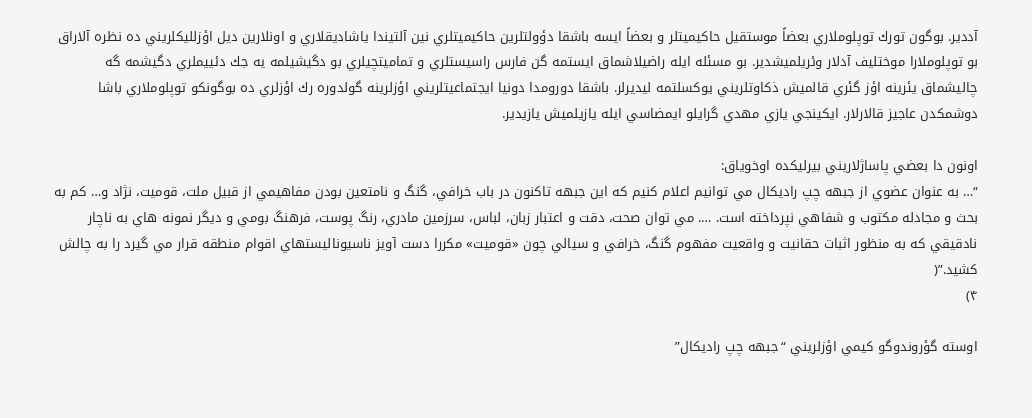آددير. بوگون تورك توپلوملاري بعضاً موستقيل حاكيميتلر و بعضاً ايسه باشقا دؤولتلرين حاكيميتلري نين آلتيندا ياشاديقلاري و اونلارين ديل اؤزلليكلريني ده نظره آلاراق بو توپلوملارا موختليف آدلار وئريلميشدير. بو مسئله ايله راضيلاشماق ايستمه گن فارس راسيستلري و تماميتچيلري بو دگيشيلمه يه جك دئييملري دگيشمه گه چاليشماق يئرينه اؤز گئري قالميش ذكاوتلريني يوكسلتمه ليديرلر. باشقا دورومدا دونيا ايجتماعيتلريني اؤزلرينه گولدوره رك اؤزلري ده بوگونكو توپلوملاري باشا دوشمكدن عاجيز قالارلار. ايكينجي يازي مهدي گرايلو ايمضاسي ايله يازيلميش يازيدير.

اونون دا بعضي پاساژلاريني بيرليكده اوخوياق:
“… به عنوان عضوي از جبهه چپ راديكال مي توانيم اعلام كنيم كه اين جبهه تاكنون در باب خرافي، گنگ و نامتعين بودن مفاهيمي از قبيل ملت، قوميت، نژاد و… كم به بحث و مجادله مكتوب و شفاهي نپرداخته است. …. مي توان صحت، دقت و اعتبار زبان، لباس، سرزمين مادري، رنگ پوست، فرهنگ بومي و ديگر نمونه هاي به ناچار نادقيقي كه به منظور اثبات حقانيت و واقعيت مفهوم گنگ، خرافي و سيالي چون «قوميت» مكررا دست آويز ناسيوناليستهاي اقوام منطقه قرار مي گيرد را به چالش كشيد.”(
۴)

اوسته گؤروندوگو كيمي اؤزلريني “جبهه چپ راديكال”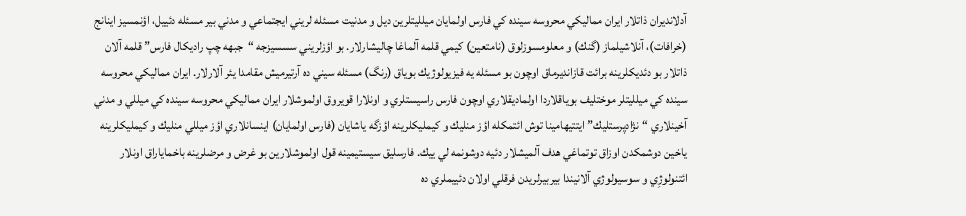آدلانديران ذاتلار ايران مماليكي محروسه سينده كي فارس اولمايان ميلليتلرين ديل و مدنيت مسئله لريني ايجتماعي و مدني بير مسئله دئييل، اؤنمسيز اينانج (خرافات)، آنلاشيلماز (گنك) و معلومسوزلوق (نامتعين) كيمي قلمه آلماغا چاليشارلار. بو اؤزلريني سسسيزجه “جبهه چپ راديكال فارس” قلمه آلان ذاتلار بو دئديكلرينه برائت قازانديرماق اوچون بو مسئله يه فيزيولوژيك بوياق (رنگ) مسئله سيني ده آرتيرميش مقامدا يئر آلارلار. ايران مماليكي محروسه سينده كي ميلليتلر موختليف بوياقلاردا اولماديقلاري اوچون فارس راسيستلري و اونلارا قويروق اولموشلار ايران مماليكي محروسه سينده كي ميللي و مدني آخينلاري “نژادپرستليك” ايتتيهامينا توش ائتمكله اؤز منليك و كيمليكلرينه اؤزگه ياشايان (فارس اولمايان) اينسانلاري اؤز ميللي منليك و كيمليكلرينه ياخين دوشمكدن اوزاق توتماغي هدف آلميشلار دئيه دوشونمه لي ييك. فارسليق سيستيمينه قول اولموشلارين بو غرض و مرضلرينه باخماياراق اونلار ائتنولوژِي و سوسيولوژي آلانيندا بيربيرلريدن فرقلي اولان دئييملري ده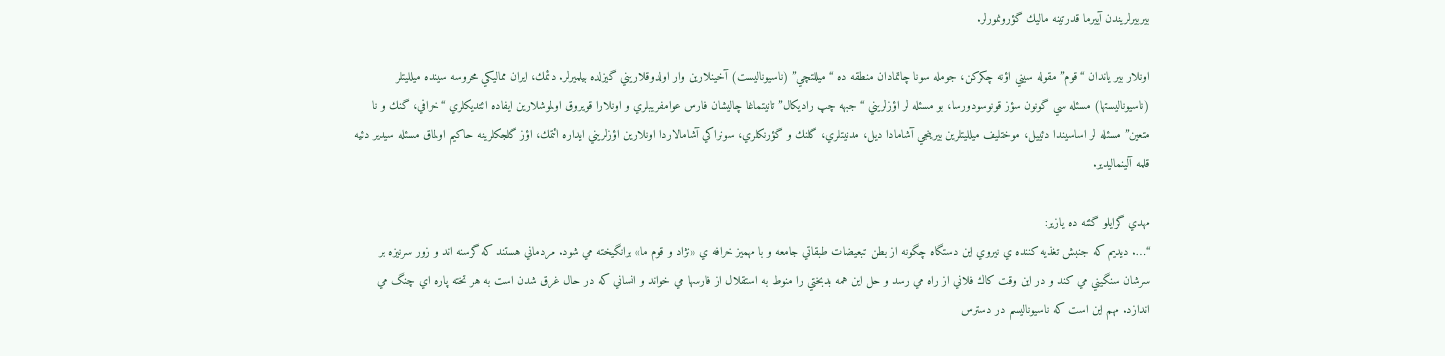بيربيرلريندن آييرما قدرتينه ماليك گؤرونمورلر.

اونلار بير ياندان “قوم” مقوله سيني اؤنه چكركن، جومله سونا چاتمادان منطقه ده “ميللتچي” (ناسيوناليست) آخينلارين وار اولدوقلاريني گيزلده بيلميرلر. دئمك، ايران مماليكي محروسه سينده ميلليتلر (ناسيوناليستها) مسئله سي گونون سؤز قونوسودورسا، بو مسئله لر اؤزلريني “جبهه چپ راديكال” تانيتماغا چاليشان فارس عوامفريبلري و اونلارا قويروق اولموشلارين ايفاده ائتديكلري “خرافي، گنك و نا متعين” مسئله لر اساسيندا دئييل، موختليف ميلليتلرين بيرينجي آشامادا ديل، مدنيتلري، گلنك و گؤرنكلري، سونراكي آشامالاردا اونلارين اؤزلريني ايداره ائتمك، اؤز گلجكلرينه حاكيم اولماق مسئله سيدير دئيه قلمه آلينماليدير.

مهدي گرايلو گئنه ده يازير:
“…. ديديم كه جنبش تغذيه كننده ي نيروي اين دستگاه چگونه از بطن تبعيضات طبقاتي جامعه و با مهميز خرافه ي «نژاد و قوم ما» برانگيخته مي شود. مردماني هستند كه گرسنه اند و زور سرنيزه بر سرشان سنگيني مي كند و در اين وقت كاك فلاني از راه مي رسد و حل اين همه بدبختي را منوط به استقلال از فارسها مي خواند و انساني كه در حال غرق شدن است به هر تخته پاره اي چنگ مي اندازد. مهم اين است كه ناسيوناليسم در دسترس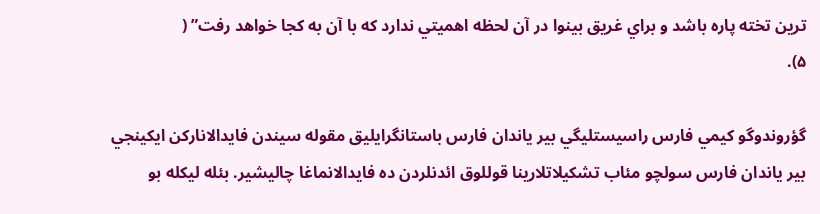ترين تخته پاره باشد و براي غريق بينوا در آن لحظه اهميتي ندارد كه با آن به كجا خواهد رفت” (
۵).

گؤروندوگو كيمي فارس راسيستليگي بير ياندان فارس باستانگرايليق مقوله سيندن فايدالاناركن ايكينجي بير ياندان فارس سولچو مئاب تشكيلاتلارينا قوللوق ائدنلردن ده فايدالانماغا چاليشير. بئله ليكله بو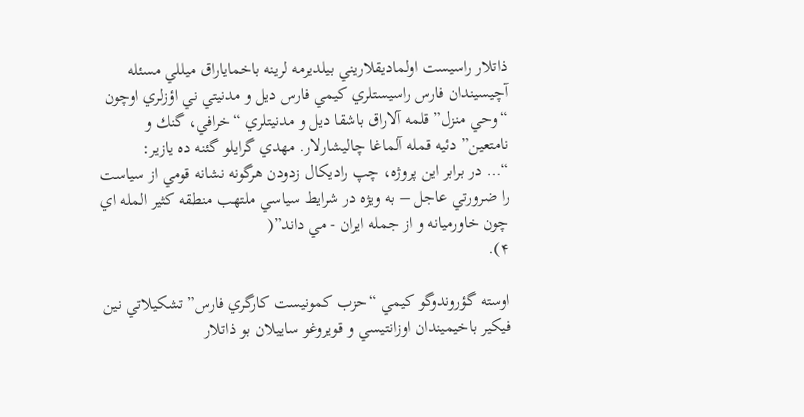ذاتلار راسيست اولماديقلاريني بيلديرمه لرينه باخماياراق ميللي مسئله آچيسيندان فارس راسيستلري كيمي فارس ديل و مدنيتي ني اؤزلري اوچون “وحي منزل” قلمه آلاراق باشقا ديل و مدنيتلري “خرافي، گنك و نامتعين” دئيه قمله آلماغا چاليشارلار. مهدي گرايلو گئنه ده يازير:
“… در برابر اين پروژه، چپ راديكال زدودن هرگونه نشانه قومي از سياست را ضرورتي عاجل – به ويژه در شرايط سياسي ملتهب منطقه كثير المله اي چون خاورميانه و از جمله ايران - مي داند”(
۴).

اوسته گؤروندوگو كيمي “حزب كمونيست كارگري فارس” تشكيلاتي نين فيكير باخيميندان اوزانتيسي و قويروغو ساييلان بو ذاتلار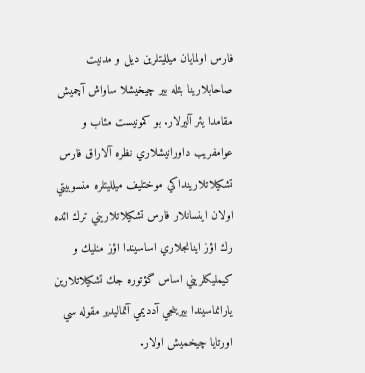فارس اولمايان ميلليتلرين ديل و مدنيت صاحابلارينا بئله بير چيخيشلا ساواش آچميش مقامدا يئر آليرلار. بو كمونيست مئاب و عوامفريب داورانيشلاري نظره آلاراق فارس تشكيلاتلارينداكي موختليف ميلليتلره منسوبيتي اولان اينسانلار فارس تشكيلاتلاريني ترك ائده رك اؤز اينانجلاري اساسيندا اؤز منليك و كيمليكلريني اساس گؤتوره جك تشكيلاتلارين يارانماسيندا بيرينجي آدديمي آتماليدير مقوله سي اورتايا چيخميش اولار.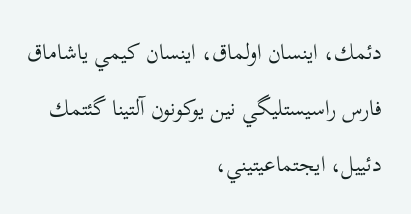دئمك، اينسان اولماق، اينسان كيمي ياشاماق فارس راسيستليگي نين يوكونون آلتينا گئتمك دئييل، ايجتماعيتيني،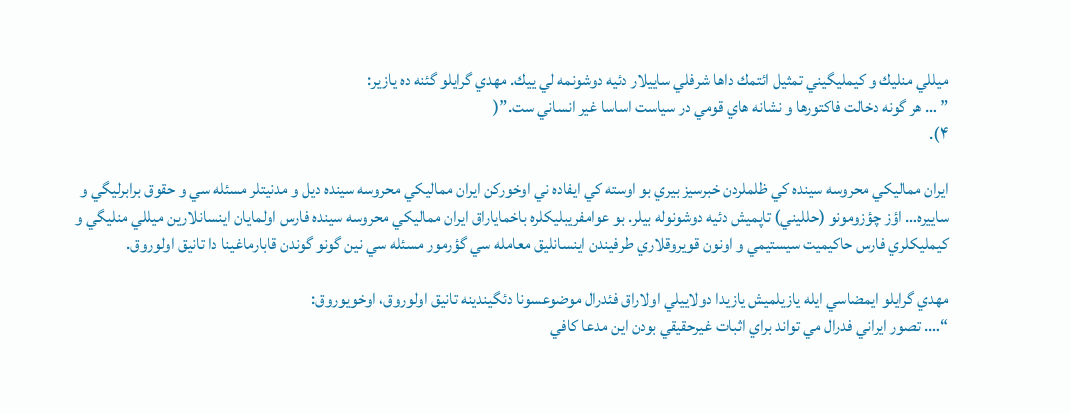ميللي منليك و كيمليگيني تمثيل ائتمك داها شرفلي ساييلار دئيه دوشونمه لي ييك. مهدي گرايلو گئنه ده يازير:
” … هر گونه دخالت فاكتورها و نشانه هاي قومي در سياست اساسا غير انساني ست.”(
۴).

ايران مماليكي محروسه سينده كي ظلملردن خبرسيز بيري بو اوسته كي ايفاده ني اوخوركن ايران مماليكي محروسه سينده ديل و مدنيتلر مسئله سي و حقوق برابرليگي و ساييره… اؤز چؤزومونو (حلليني) تاپميش دئيه دوشونوله بيلر. بو عوامفريبليكلره باخماياراق ايران مماليكي محروسه سينده فارس اولمايان اينسانلارين ميللي منليگي و كيمليكلري فارس حاكيميت سيستيمي و اونون قويروقلاري طرفيندن اينسانليق معامله سي گؤرمور مسئله سي نين گونو گوندن قابارماغينا دا تانيق اولوروق.

مهدي گرايلو ايمضاسي ايله يازيلميش يازيدا دولاييلي اولاراق فئدرال موضوعسونا دئگيندينه تانيق اولوروق، اوخويوروق:
“…. تصور ايراني فدرال مي تواند براي اثبات غيرحقيقي بودن اين مدعا كافي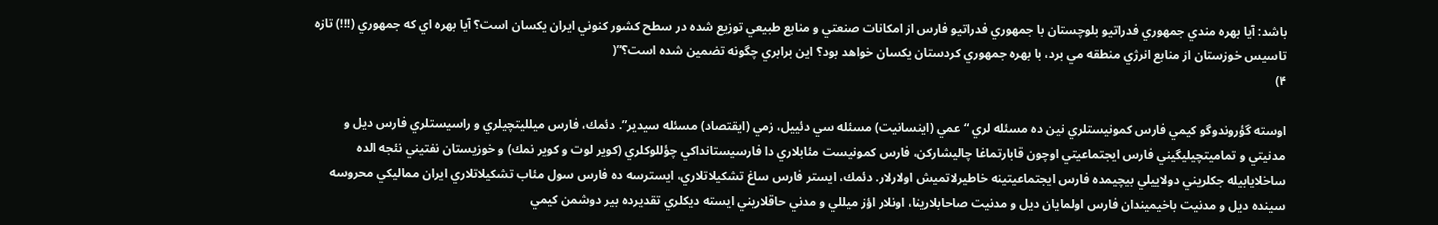باشد: آيا بهره مندي جمهوري فدراتيو بلوچستان با جمهوري فدراتيو فارس از امكانات صنعتي و منابع طبيعي توزيع شده در سطح كشور كنوني ايران يكسان است؟ آيا بهره اي كه جمهوري (!!!) تازه تاسيس خوزستان از منابع انرژي منطقه مي برد، با بهره جمهوري كردستان يكسان خواهد بود؟ اين برابري چگونه تضمين شده است؟”(
۴)

اوسته گؤروندوگو كيمي فارس كمونيستلري نين ده مسئله لري “عمي (اينسانيت) مسئله سي دئييل، زمي (ايقتصاد) مسئله سيدير”. دئمك، فارس ميلليتچيلري و راسيستلري فارس ديل و مدنيتي و تماميتچيليگيني فارس ايجتماعيتي اوچون قابارتماغا چاليشاركن، فارس كمونيست مئابلاري دا فارسيستانداكي چؤللوكلري (كوير لوت و كوير نمك) و خوزيستان نفتيني نئجه الده ساخلايابيله جكلريني دولاييلي بيچيمده فارس ايجتماعيتينه خاطيرلاتميش اولارلار. دئمك، ايستر فارس ساغ تشكيلاتلاري، ايسترسه ده فارس سول مئاب تشكيلاتلاري ايران مماليكي محروسه سينده ديل و مدنيت باخيميندان فارس اولمايان ديل و مدنيت صاحابلارينا، اونلار اؤز ميللي و مدني حاقلاريني ايسته ديكلري تقديرده بير دوشمن كيمي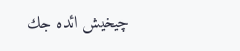چيخيش ائده جك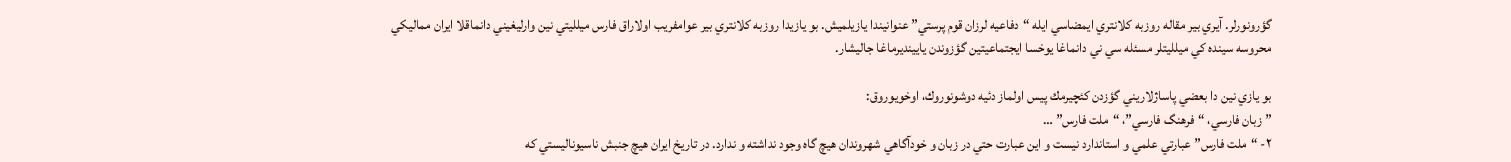گؤرونورلر. آيري بير مقاله روزبه كلانتري ايمضاسي ايله “دفاعيه لرزان قوم پرستي” عنوانيندا يازيلميش. بو يازيدا روزبه كلانتري بير عوامفريب اولاراق فارس ميلليتي نين وارليغيني دانماقلا ايران مماليكي محروسه سينده كي ميلليتلر مسئله سي ني دانماغا يوخسا ايجتماعيتين گؤزوندن يايينديرماغا جاليشار.

بو يازي نين دا بعضي پاساژلاريني گؤزدن كئچيرمك پيس اولماز دئيه دوشونوروك، اوخويوروق:
” زبان فارسي، “فرهنگ فارسي”، “ملت فارس” …
۲- “ملت فارس” عبارتي علمي و استاندارد نيست و اين عبارت حتي در زبان و خودآگاهي شهروندان هيچ گاه وجود نداشته و ندارد. در تاريخ ايران هيچ جنبش ناسيوناليستي كه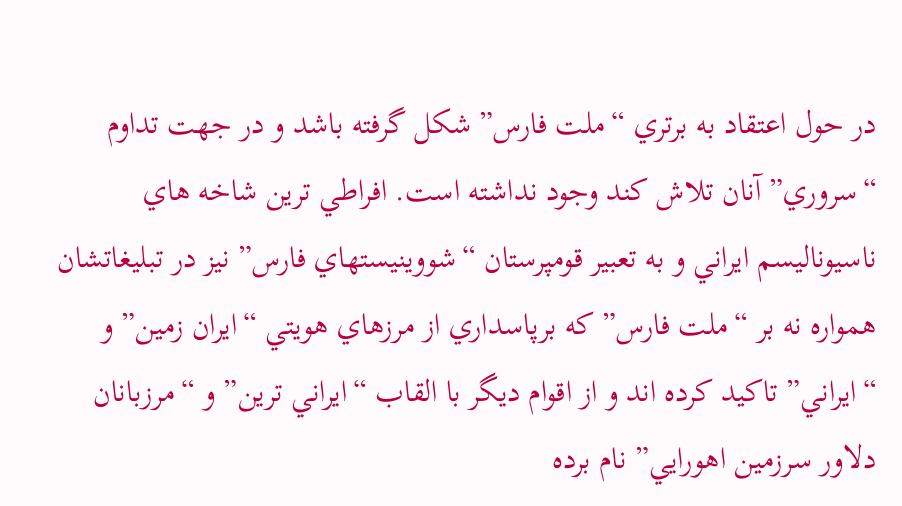در حول اعتقاد به برتري “ملت فارس” شكل گرفته باشد و در جهت تداوم “سروري” آنان تلاش كند وجود نداشته است. افراطي ترين شاخه هاي ناسيوناليسم ايراني و به تعبير قومپرستان “شووينيستهاي فارس” نيز در تبليغاتشان همواره نه بر “ملت فارس” كه برپاسداري از مرزهاي هويتي “ايران زمين” و “ايراني” تاكيد كرده اند و از اقوام ديگر با القاب “ايراني ترين” و “مرزبانان دلاور سرزمين اهورايي” نام برده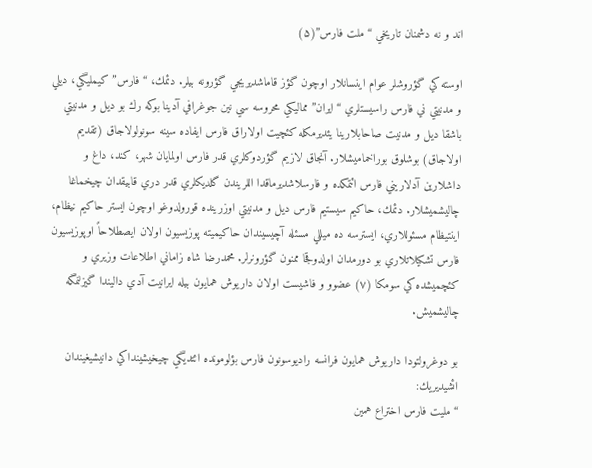اند و نه دشمنان تاريخي “ملت فارس”(۵)

اوسته كي گؤروشلر عوام اينسانلار اوچون گؤز قاماشديريجي گؤرونه بيلر. دئمك، “فارس” كيمليگي، ديلي و مدنيتي ني فارس راسيستلري “ايران” مماليكي محروسه سي نين جوغرافي آدينا بوكه رك بو ديل و مدنيتي باشقا ديل و مدنيت صاحابلارينا يئديرمكله كئچيت اولاراق فارس ايفاده سينه سونولولاجاق (تقديم اولاجاق) بوشلوق بوراخماميشلار. آنجاق لازيم گؤردوكلري قدر فارس اولمايان شهر، كند، داغ و داشلارين آدلاريني فارس ائتمكده و فارسلاشديرماقدا اللريندن گلديكلري قدر دري قابيقدان چيخماغا چاليشميشلار. دئمك، حاكيم سيستيم فارس ديل و مدنيتي اوزرينده قورولدوغو اوچون ايستر حاكيم نيظام، اينتيظام مسئوللاري، ايسترسه ده ميللي مسئله آچيسيندان حاكيميته پوزيسيون اولان ايصطلاحاً اوپوزيسيون فارس تشكيلاتلاري بو دورمدان اولدوقجا ممنون گؤرونرلر. محمدرضا شاه زاماني اطلاعات وزيري و كئچميشده كي سومكا (۷) عضوو و فاشيست اولان داريوش همايون بيله ايرانيت آدي داليندا گيزلنمگه چاليشميش.

بو دوغرولتودا داريوش همايون فرانسه راديوسونون فارس بؤلومونده ائتديگي چيخيشينداكي دانيشيغيندان ائشيديريك:
“مليت فارس اختراع همين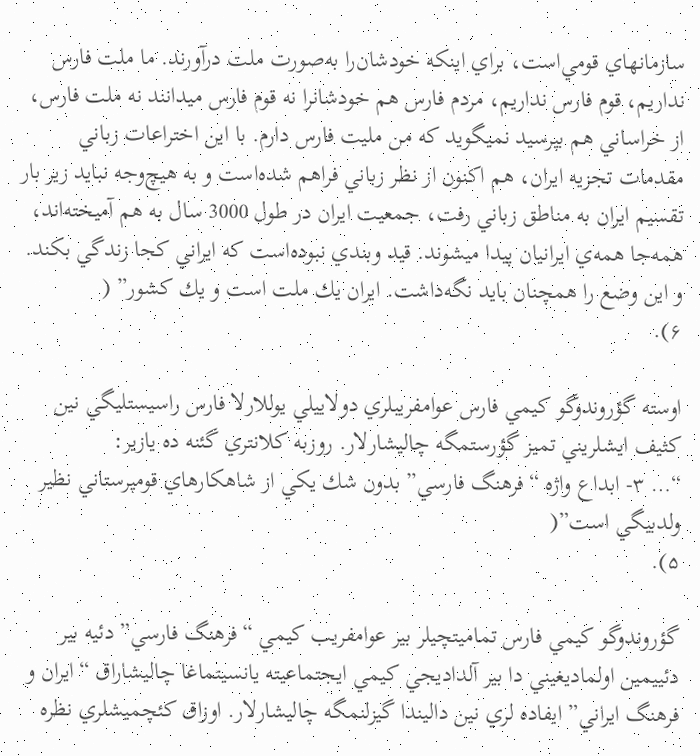سازمانهاي قومي‌است، براي اينكه خودشان‌را به‌صورت ملت درآورند. ما ملت فارس نداريم، قوم فارس نداريم، مردم فارس هم خودشانرا نه قوم فارس ميدانند نه ملت فارس، از خراساني هم بپرسيد نميگويد كه من مليت فارس دارم. با اين اختراعات زباني مقدمات تجزيه ايران، هم اكنون از نظر زباني فراهم شده‌است و به هيچ‌وجه نبايد زير بار تقسيم ايران به مناطق زباني رفت، جمعيت ايران در طول 3000 سال به هم آميخته‌اند، همه‌جا همه‌ي ايرانيان پيدا ميشوند. قيد وبندي نبوده‌است كه ايراني كجا زندگي بكند. و اين وضع را همچنان بايد نگه‌داشت. ايران يك ملت است و يك كشور” (
۶).

اوسته گؤروندوگو كيمي فارس عوامفريبلري دولاييلي يوللارلا فارس راسيستليگي نين كثيف ايشلريني تميز گؤرستمگه چاليشارلار. روزبه كلانتري گئنه ده يازير:
“… ٣- ابداع واژه “فرهنگ فارسي” بدون شك يكي از شاهكارهاي قومپرستاني نظير ولدبيگي است”(
۵).

گؤروندوگو كيمي فارس تماميتچيلر بير عوامفريب كيمي “فرهنگ فارسي” دئيه بير دئييمين اولماديغيني دا بير آلداديجي كيمي ايجتماعيته يانسيتماغا چاليشاراق “ايران و فرهنگ ايراني” ايفاده لري نين داليندا گيزلنمگه چاليشارلار. اوزاق كئچميشلري نظره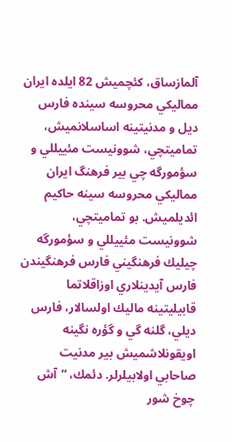آلمازساق، كئچميش 82 ايلده ايران مماليكي محروسه سينده فارس ديل و مدنيتينه اساسلانميش، تماميتچي، شوونيست مئييللي و سؤمورگه چي بير فرهنگ ايران مماليكي محروسه سينه حاكيم ائديلميش. بو تماميتچي، شوونيست مئييللي و سؤمورگه چيليك فرهنگيني فارس فرهنگيندن فارس آيدينلاري اوزاقلاتما قابيليتينه ماليك اولسالار، فارس ديلي، گلنه گي و گؤره نگينه اويقونلاشميش بير مدنيت صاحابي اولابيلرلر. دئمك، “آش چوخ شور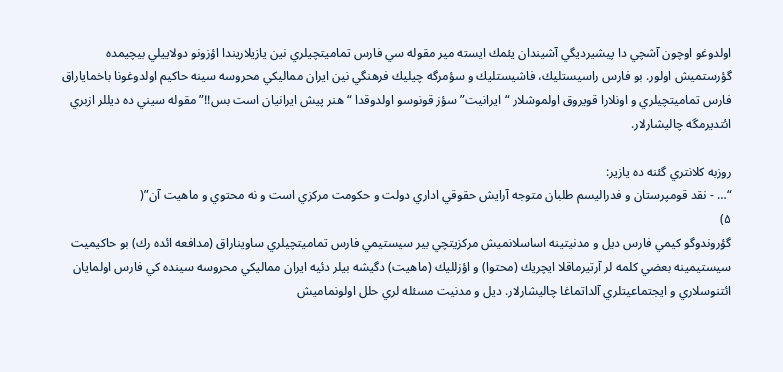اولدوغو اوچون آشچي دا پيشيرديگي آشيندان يئمك ايسته مير مقوله سي فارس تماميتچيلري نين يازيلاريندا اؤزونو دولاييلي بيچيمده گؤرستميش اولور. بو فارس راسيستليك، فاشيستليك و سؤمرگه چيليك فرهنگي نين ايران مماليكي محروسه سينه حاكيم اولدوغونا باخماياراق فارس تماميتچيلري و اونلارا قويروق اولموشلار “ايرانيت” سؤز قونوسو اولدوقدا “هنر پيش ايرانيان است بس!!” مقوله سيني ده ديللر ازبري ائتديرمگه چاليشارلار.

روزبه كلانتري گئنه ده يازير:
“… - نقد قومپرستان و فدراليسم طلبان متوجه آرايش حقوقي اداري دولت و حكومت مركزي است و نه محتوي و ماهيت آن”(
۵)
گؤروندوگو كيمي فارس ديل و مدنيتينه اساسلانميش مركزيتچي بير سيستيمي فارس تماميتچيلري ساويناراق (مدافعه ائده رك) بو حاكيميت سيستيمينه بعضي كلمه لر آرتيرماقلا ايچريك (محتوا) و اؤزلليك (ماهيت) دگيشه بيلر دئيه ايران مماليكي محروسه سينده كي فارس اولمايان ائتنوسلاري و ايجتماعيتلري آلداتماغا چاليشارلار. ديل و مدنيت مسئله لري حلل اولونماميش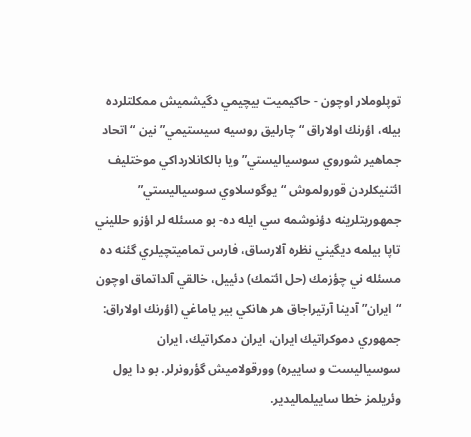توپلوملار اوچون - حاكيميت بيچيمي دگيشميش ممكلتلرده بيله، اؤرنك اولاراق “چارليق روسيه سيستيمي” نين “اتحاد جماهير شوروي سوسياليستي” ويا بالكانلارداكي موختليف ائتنيكلردن قورولموش “يوگوسلاوي سوسياليستي” جمهوريتلرينه دؤنوشمه سي ايله ده- بو مسئله لر اؤزو حلليني تاپا بيلمه ديگيني نظره آلارساق، فارس تماميتچيلري گئنه ده مسئله ني چؤزمك (حل ائتمك) دئييل، خالقي آلداتماق اوچون “ايران” آدينا آرتيراجاق هر هانكي بير ياماغي (اؤرنك اولاراق: جمهوري دموكراتيك ايران، ايران دمكراتيك، ايران سوسياليست و ساييره) وورقولاميش گؤرونرلر. بو دا يول وئريلمز خطا ساييلماليدير.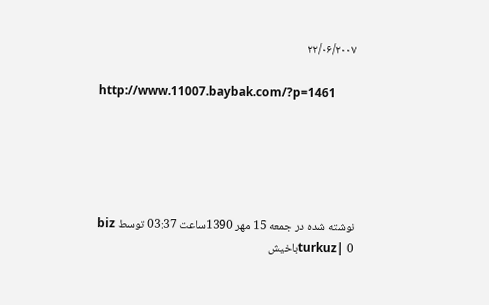۲۲/۰۶/۲۰۰۷

http://www.11007.baybak.com/?p=1461





نوشته شده در جمعه 15 مهر 1390ساعت 03:37 توسط biz turkuz| 0باخیش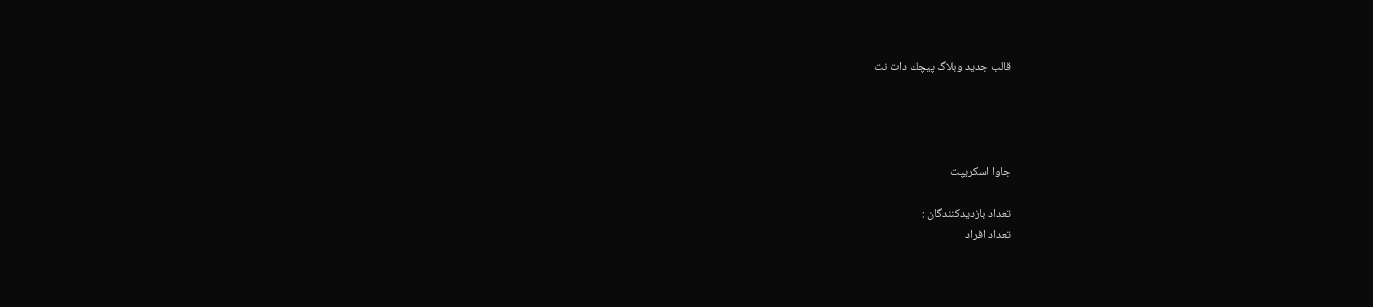قالب جدید وبلاگ پیچك دات نت




جاوا اسكریپت

تعداد بازدیدکنندگان :
تعداد افراد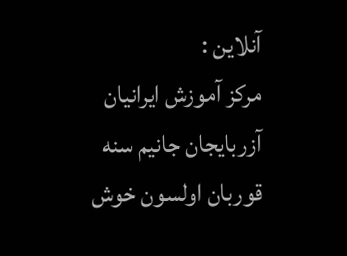آنلاین :
مرکز آموزش ایرانیان
آزربایجان جانیم سنه قوربان اولسون خوش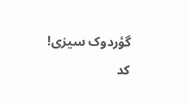گؤردوک سیزی! کد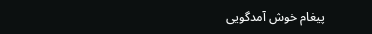پیغام خوش آمدگویی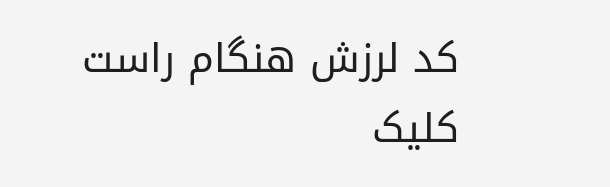کد لرزش هنگام راست کلیک